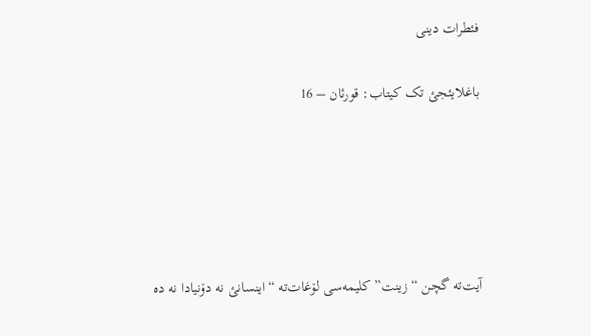فئطرات دینی

باغلایئجئ تک کیتاب: قورئان – 16





آیت‌تە گچن “زینت” کلیمەسی لۆغات‌تە “اینسانئ نە دۆنیادا نە دە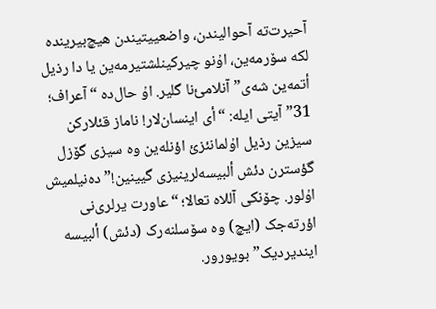آحیرت‌تە آحوالیندن، واضعییتیندن هیچ‌بیریندە لکە سۆرمەین، اۇنو چیرکینلشتیرمەین یا دا رذیل أتمەین شەی” آنلامئ‌نا گلیر. اۇ حال‌دە “آعراف؛ 31” آیتی ایلە: “أی اینسان‌لار! ناماز قئلارکن سیزین رذیل اۇلمانئزئ اؤنلەین وە سیزی گۆزل گؤسترن دئش ألبیسەلرینیزی گیینین!” دەنیلمیش اۇلور. چۆنکی آللاە تعالا؛ “عاورت یرلری‌نی اؤرتەجک (ایچ) وە سۆسلنەرک (دئش) ألبیسە ایندیردیک” بویورور.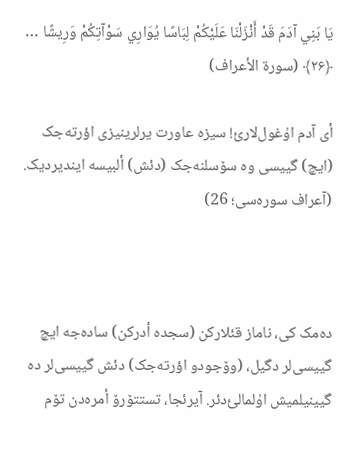يَا بَنِي آدَمَ قَدْ أَنْزَلْنَا عَلَيْكُمْ لِبَاسًا يُوَارِي سَوْآتِكُمْ وَرِيشًا … ﴿۲۶﴾ (سورة الأعراف)

أی آدم اۇغول‌لارئ! سیزە عاورت یرلرینیزی اؤرتەجک (ایچ) گییسی وە سۆسلنەجک (دئش) ألبیسە ایندیردیک. (آعراف سورەسی؛ 26)



دەمک کی، ناماز قئلارکن (سجدە أدرکن) سادەجە ایچ گییسی‌لر دگیل، (وۆجودو اؤرتەجک) دئش گییسی‌لر دە گیینیلمیش اۇلمالئ‌دئر. آیرئجا، تستتۆرۆ أمرەدن تۆم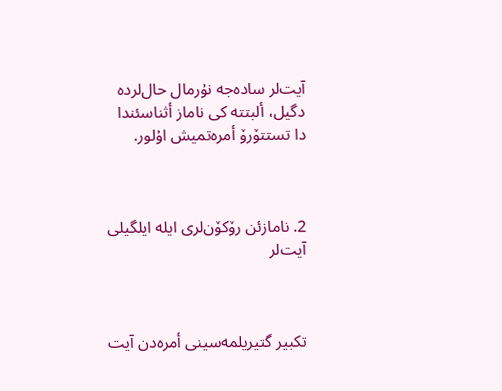آیت‌لر سادەجە نۇرمال حال‌لردە دگیل، ألبتتە کی ناماز أثناسئندا دا تستتۆرۆ أمرەتمیش اۇلور.



2. نامازئن رۆکۆن‌لری ایلە ایلگیلی آیت‌لر



تکبیر گتیریلمەسینی أمرەدن آیت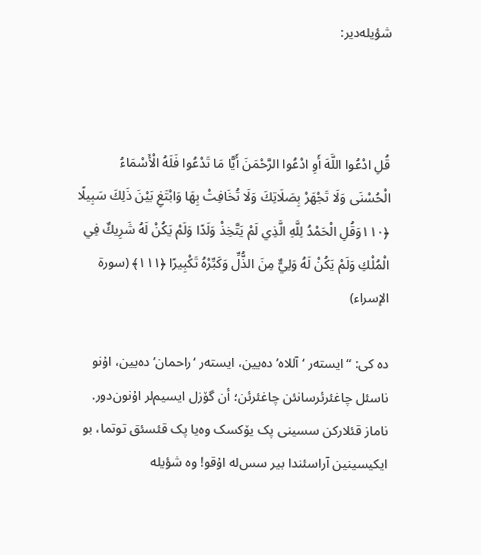شؤیلەدیر:



قُلِ ادْعُوا اللَّهَ أَوِ ادْعُوا الرَّحْمَنَ أَيًّا مَا تَدْعُوا فَلَهُ الْأَسْمَاءُ الْحُسْنَى وَلَا تَجْهَرْ بِصَلَاتِكَ وَلَا تُخَافِتْ بِهَا وَابْتَغِ بَيْنَ ذَلِكَ سَبِيلًا ﴿۱۱۰وَقُلِ الْحَمْدُ لِلَّهِ الَّذِي لَمْ يَتَّخِذْ وَلَدًا وَلَمْ يَكُنْ لَهُ شَرِيكٌ فِي الْمُلْكِ وَلَمْ يَكُنْ لَهُ وَلِيٌّ مِنَ الذُّلِّ وَكَبِّرْهُ تَكْبِيرًا ﴿۱۱۱﴾ (سورة الإسراء)

دە کی: “ایستەر ‘آللاە’ دەیین، ایستەر ‘راحمان’ دەیین، اۇنو ناسئل چاغئرئرسانئن چاغئرئن؛ أن گۆزل ایسیم‌لر اۇنون‌دور. ناماز قئلارکن سسینی پک یۆکسک وەیا پک قئسئق توتما، بو ایکیسینین آراسئندا بیر سس‌لە اۇقو! وە شؤیلە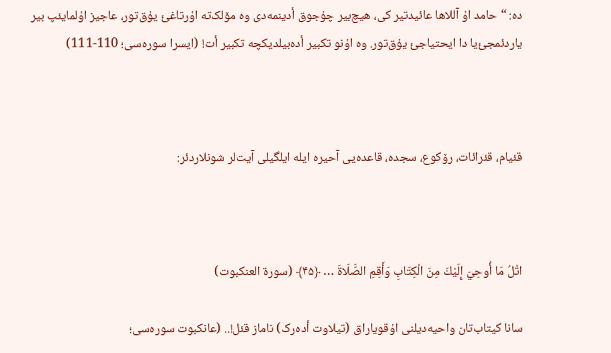دە: “حامد اۇ آللاها عائیدتیر کی، هیچ‌بیر چۇجوق أدینمەدی وە مۆلک‌تە اۇرتاغئ یۇق‌تور، عاجیز اۇلمایئپ بیر یاردئمجئ‌یا دا ایحتیاجئ یۇق‌تور. وە اۇنو تکبیر أدەبیلدیکچە تکبیر أت! (ایسرا سورەسی؛ 110-111)



قئیام، قئرائات، رۆکوع، سجدە، قاعدەیی آحیرە ایلە ایلگیلی آیت‌لر شونلاردئر:



اتْلُ مَا أُوحِيَ إِلَيْكَ مِنَ الْكِتَابِ وَأَقِمِ الصَّلَاةَ … ﴿۴۵﴾ (سورة العنکبوت)

سانا کیتاب‌تان واحیەدیلنی اۇقویاراق (تیلاوت أدەرک) ناماز قئل!.. (عانکبوت سورەسی؛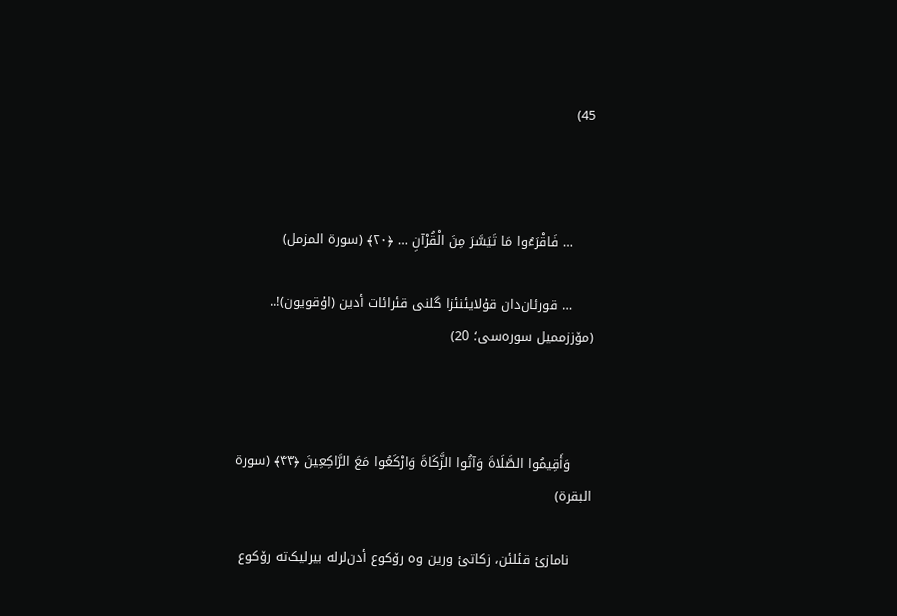45)



     … فَاقْرَءُوا مَا تَيَسَّرَ مِنَ الْقُرْآنِ … ﴿۲۰﴾ (سورة المزمل)

     … قورئان‌دان قۇلایئنئزا گلنی قئرائات أدین (اۇقویون)!.. (مۆززممیل سورەسی؛ 20)



     وَأَقِيمُوا الصَّلَاةَ وَآتُوا الزَّكَاةَ وَارْكَعُوا مَعَ الرَّاكِعِينَ ﴿۴۳﴾ (سورة البقرة)

     نامازئ قئلئن، زکاتئ ورین وە رۆکوع أدن‌لرلە بیرلیک‌تە رۆکوع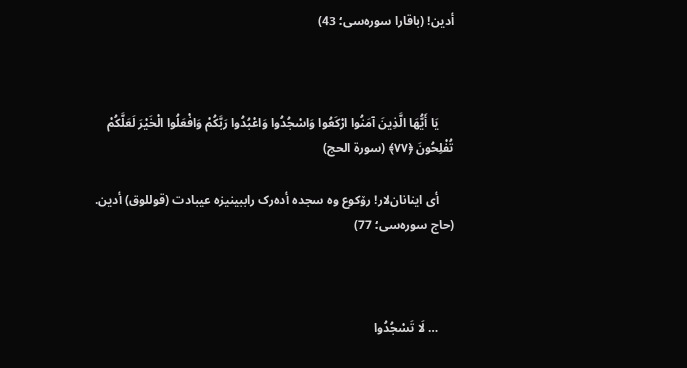أدین! (باقارا سورەسی؛ 43)



     يَا أَيُّهَا الَّذِينَ آمَنُوا ارْكَعُوا وَاسْجُدُوا وَاعْبُدُوا رَبَّكُمْ وَافْعَلُوا الْخَيْرَ لَعَلَّكُمْ تُفْلِحُونَ ﴿۷۷﴾ (سورة الحج)

     أی اینانان‌لار! رۆکوع وە سجدە أدەرک راببینیزە عیبادت (قوللوق) أدین. (حاج سورەسی؛ 77)



     … لَا تَسْجُدُوا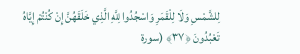لِلشَّمْسِ وَلَا لِلْقَمَرِ وَاسْجُدُوا لِلَّهِ الَّذِي خَلَقَهُنَّ إِنْ كُنْتُمْ إِيَّاهُ تَعْبُدُونَ ﴿۳۷﴾ (سورة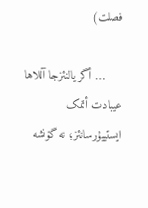فصلت)

     … أگر یالنئزجا آللاها عیبادت أتمک ایستییۇرسانئز؛ نە گۆنشە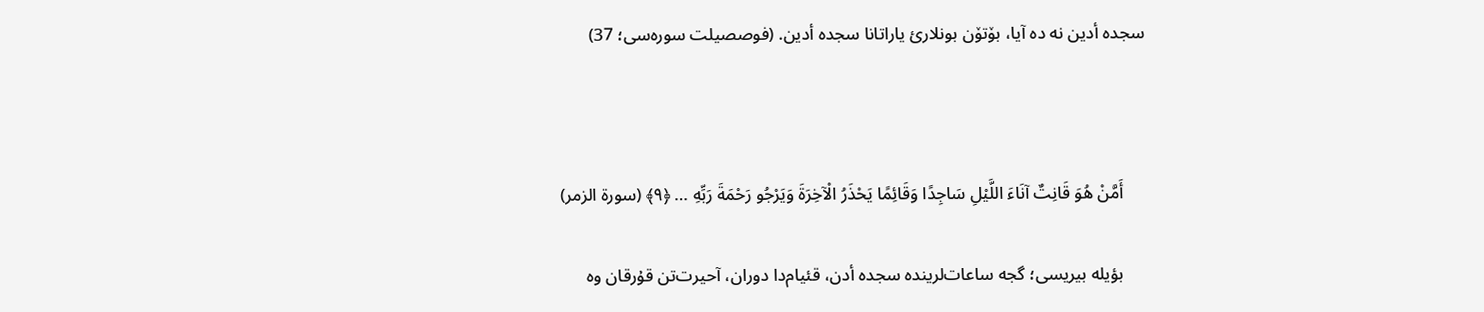سجدە أدین نە دە آیا، بۆتۆن بونلارئ یاراتانا سجدە أدین. (فوصصیلت سورەسی؛ 37)



     أَمَّنْ هُوَ قَانِتٌ آنَاءَ اللَّيْلِ سَاجِدًا وَقَائِمًا يَحْذَرُ الْآخِرَةَ وَيَرْجُو رَحْمَةَ رَبِّهِ … ﴿۹﴾ (سورة الزمر)

     بؤیلە بیریسی؛ گجە ساعات‌لریندە سجدە أدن، قئیام‌دا دوران، آحیرت‌تن قۇرقان وە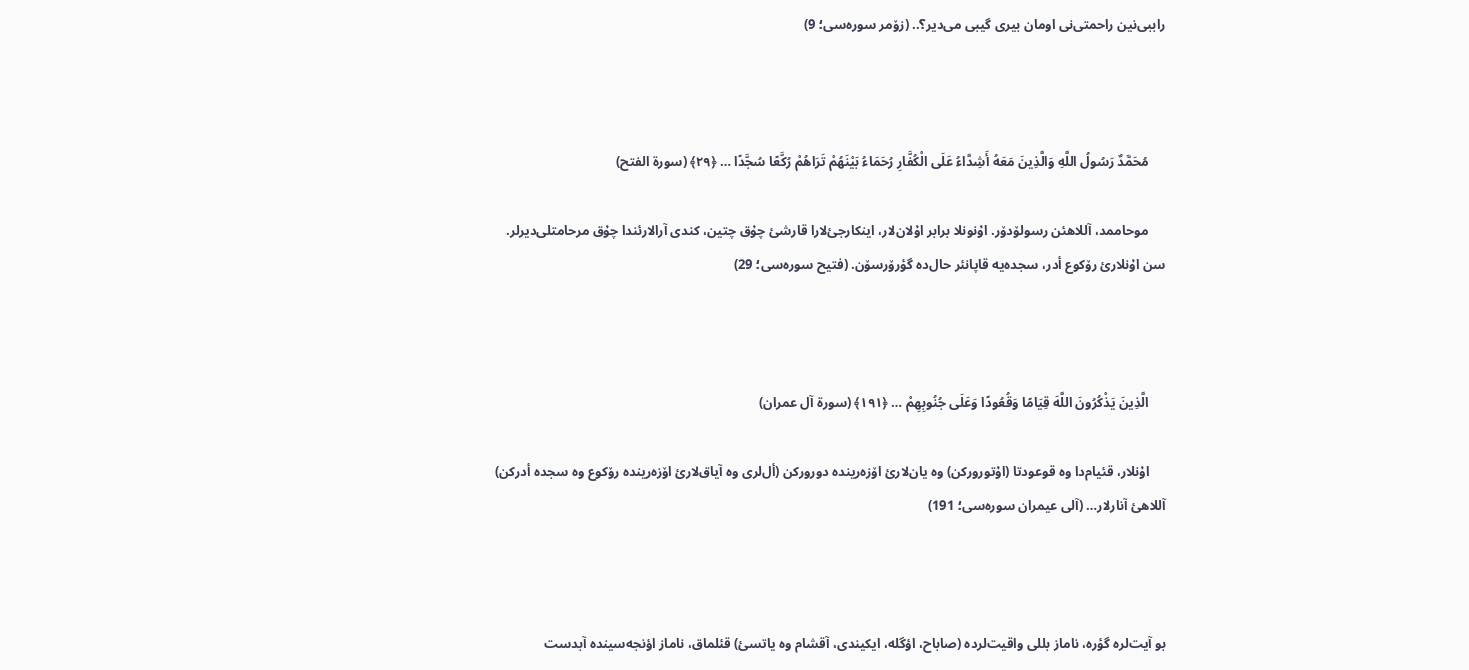راببی‌نین راحمتی‌نی اومان بیری گیبی می‌دیر؟.. (زۆمر سورەسی؛ 9)



     مُحَمَّدٌ رَسُولُ اللَّهِ وَالَّذِينَ مَعَهُ أَشِدَّاءُ عَلَى الْكُفَّارِ رُحَمَاءُ بَيْنَهُمْ تَرَاهُمْ رُكَّعًا سُجَّدًا … ﴿۲۹﴾ (سورة الفتح)

     موحاممد، آللاهئن رسولۆدۆر. اۇنونلا برابر اۇلان‌لار، اینکارجئ‌لارا قارشئ چۇق چتین، کندی آرالارئندا چۇق مرحامتلی‌دیرلر. سن اۇنلارئ رۆکوع أدر، سجدەیە قاپانئر حال‌دە گؤرۆرسۆن. (فتیح سورەسی؛ 29)



     الَّذِينَ يَذْكُرُونَ اللَّهَ قِيَامًا وَقُعُودًا وَعَلَى جُنُوبِهِمْ … ﴿۱۹۱﴾ (سورة آل عمران)

     اۇنلار، قئیام‌دا وە قوعودتا (اۇتورورکن) وە یان‌لارئ اۆزەریندە دورورکن (أل‌لری وە آیاق‌لارئ اۆزەریندە رۆکوع وە سجدە أدرکن) آللاهئ آنارلار… (آلی عیمران سورەسی؛ 191)



بو آیت‌لرە گؤرە، ناماز بللی واقیت‌لردە (صاباح، اؤگلە، ایکیندی، آقشام وە یاتسئ) قئلماق، ناماز اؤنجەسیندە آبدست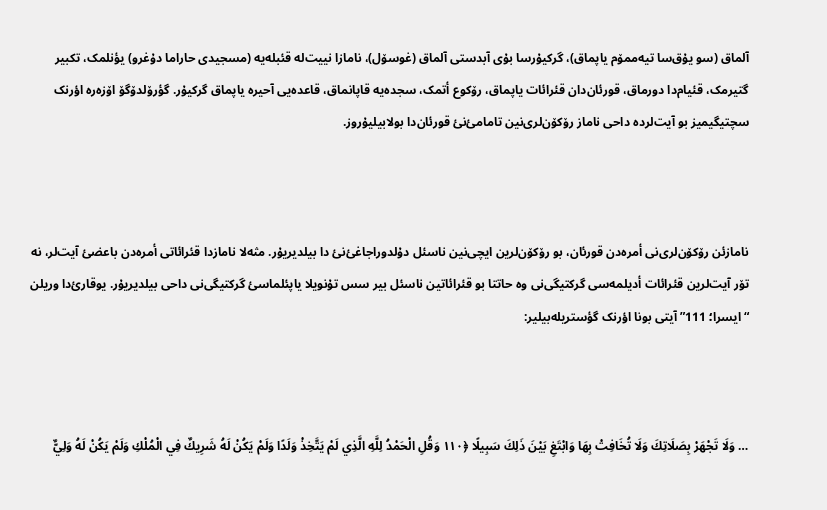آلماق (سو یۇق‌سا تیەممۆم یاپماق)، گرکیۇرسا بۇی آبدستی آلماق (غوسۆل)، نامازا نییت‌لە قئبلەیە (مسجیدی حاراما دۇغرو) یؤنلمک، تکبیر گتیرمک، قئیام‌دا دورماق، قورئان‌دان قئرائات یاپماق، رۆکوع أتمک، سجدەیە قاپانماق، قاعدەیی آحیرە یاپماق گرکیۇر. گؤرۆلدۆگۆ اۆزەرە اؤرنک سچتیگیمیز بو آیت‌لردە داحی ناماز رۆکۆن‌لری‌نین تامامئ‌نئ قورئان‌دا بولابیلیۇروز.



نامازئن رۆکۆن‌لری‌نی أمرەدن قورئان، بو رۆکۆن‌لرین ایچی‌نین ناسئل دۇلدوراجاغئ‌نئ دا بیلدیریۇر. مثەلا نامازدا قئرائاتی أمرەدن باعضئ آیت‌لر، نە تۆر آیت‌لرین قئرائات أدیلمەسی گرکتیگی‌نی وە حاتتا بو قئرائاتین ناسئل بیر سس تۇنویلا یاپئلماسئ گرکتیگی‌نی داحی بیلدیریۇر. یوقارئ‌دا وریلن “ایسرا؛ 111” آیتی بونا اؤرنک گؤستریلەبیلیر:



… وَلَا تَجْهَرْ بِصَلَاتِكَ وَلَا تُخَافِتْ بِهَا وَابْتَغِ بَيْنَ ذَلِكَ سَبِيلًا ﴿۱۱۰ وَقُلِ الْحَمْدُ لِلَّهِ الَّذِي لَمْ يَتَّخِذْ وَلَدًا وَلَمْ يَكُنْ لَهُ شَرِيكٌ فِي الْمُلْكِ وَلَمْ يَكُنْ لَهُ وَلِيٌّ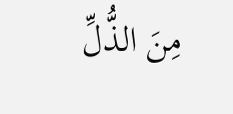مِنَ الذُّلِّ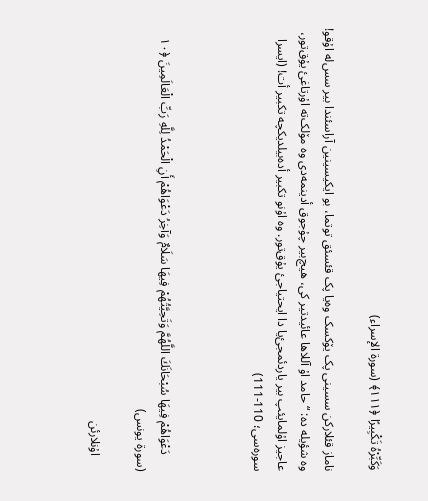وَكَبِّرْهُ تَكْبِيرًا ﴿۱۱۱﴾ (سورة الإسراء)

ناماز قئلارکن سسینی پک یۆکسک وەیا پک قئسئق توتما، بو ایکیسینین آراسئندا بیر سس‌لە اۇقو! وە شؤیلە دە: “حامد اۇ آللاها عائیدتیر کی، هیچ‌بیر چۇجوق أدینمەدی وە مۆلک‌تە اۇرتاغئ یۇق‌تور، عاجیز اۇلمایئپ بیر یاردئمجئ‌یا دا ایحتیاجئ یۇق‌تور. وە اۇنو تکبیر أدەبیلدیکچە تکبیر أت! (ایسرا سورەسی؛ 110-111)



     دَعْوَاهُمْ فِيهَا سُبْحَانَكَ اللَّهُمَّ وَتَحِيَّتُهُمْ فِيهَا سَلَامٌ وَآخِرُ دَعْوَاهُمْ أَنِ الْحَمْدُ لِلَّهِ رَبِّ الْعَالَمِينَ ﴿۱۰ (سورة یونس)

     اۇنلارئن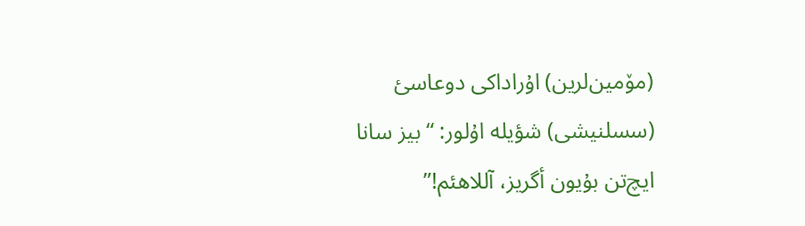(مۆمین‌لرین) اۇراداکی دوعاسئ (سسلنیشی) شؤیلە اۇلور: “بیز سانا ایچ‌تن بۇیون أگریز، آللاهئم!”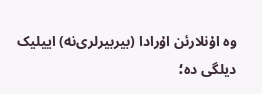وە اۇنلارئن اۇرادا (بیربیرلری‌نە) اییلیک دیلگی دە؛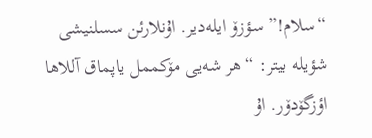“سلام!” سؤزۆ ایلەدیر. اۇنلارئن سسلنیشی شؤیلە بیتر: “هر شەیی مۆکممل یاپماق آللاها اؤزگۆدۆر. اۇ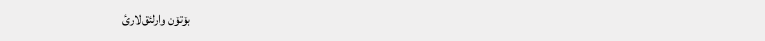بۆتۆن وارلئق‌لارئ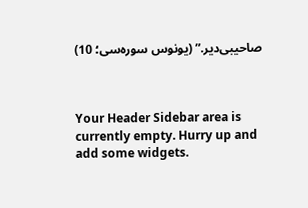صاحیبی‌دیر.” (یونوس سورەسی؛ 10)



Your Header Sidebar area is currently empty. Hurry up and add some widgets.